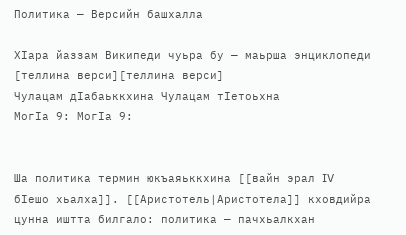Политика — Версийн башхалла

ХӀара йаззам Википеди чуьра бу — маьрша энциклопеди
[теллина верси][теллина верси]
Чулацам дӀабаьккхина Чулацам тӀетоьхна
МогӀа 9: МогӀа 9:


Ша политика термин юкъаяьккхина [[вайн эрал IV бӀешо хьалха]]. [[Аристотель|Аристотела]] кховдийра цунна иштта билгало: политика — пачхьалкхан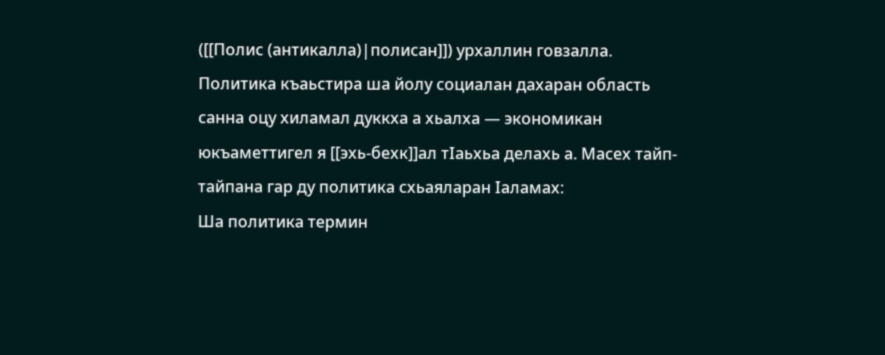([[Полис (антикалла)|полисан]]) урхаллин говзалла. Политика къаьстира ша йолу социалан дахаран область санна оцу хиламал дуккха а хьалха — экономикан юкъаметтигел я [[эхь-бехк]]ал тӀаьхьа делахь а. Масех тайп-тайпана гар ду политика схьаяларан Ӏаламах:
Ша политика термин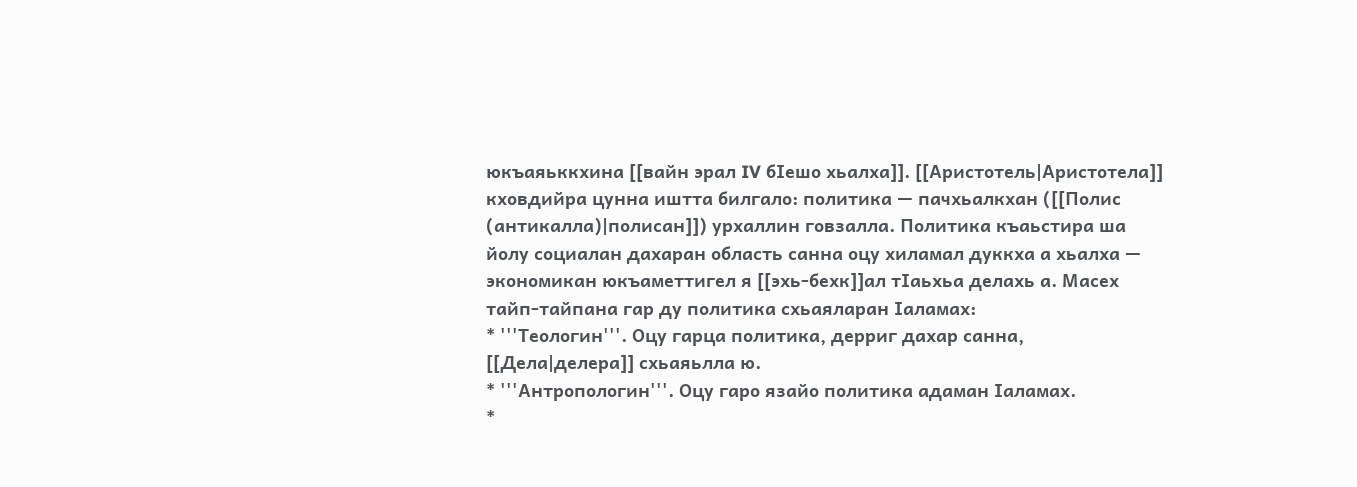юкъаяьккхина [[вайн эрал IV бӀешо хьалха]]. [[Аристотель|Аристотела]] кховдийра цунна иштта билгало: политика — пачхьалкхан ([[Полис (антикалла)|полисан]]) урхаллин говзалла. Политика къаьстира ша йолу социалан дахаран область санна оцу хиламал дуккха а хьалха — экономикан юкъаметтигел я [[эхь-бехк]]ал тӀаьхьа делахь а. Масех тайп-тайпана гар ду политика схьаяларан Ӏаламах:
* '''Теологин'''. Оцу гарца политика, дерриг дахар санна, [[Дела|делера]] схьаяьлла ю.
* '''Антропологин'''. Оцу гаро язайо политика адаман Ӏаламах.
*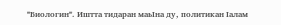'''Биологин'''. Иштта тидаран маьӀна ду, политикан Ӏалам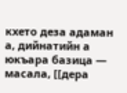кхето деза адаман а, дийнатийн а юкъара базица — масала, [[дера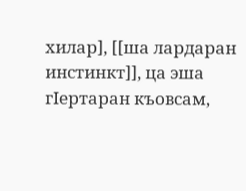хилар], [[ша лардаран инстинкт]], ца эша гӀертаран къовсам,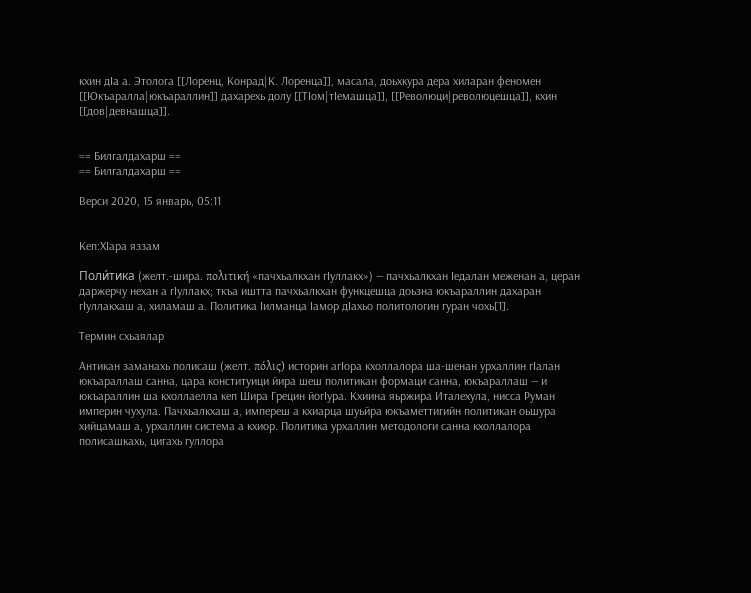кхин дӀа а. Этолога [[Лоренц, Конрад|К. Лоренца]], масала, доьхкура дера хиларан феномен [[Юкъаралла|юкъараллин]] дахарехь долу [[ТӀом|тӀемашца]], [[Революци|революцешца]], кхин [[дов|девнашца]].


== Билгалдахарш ==
== Билгалдахарш ==

Верси 2020, 15 январь, 05:11


Кеп:ХӀара яззам

Поли́тика (желт.-шира. πολιτική «пачхьалкхан гӀуллакх») — пачхьалкхан Ӏедалан меженан а, церан даржерчу нехан а гӀуллакх; ткъа иштта пачхьалкхан функцешца доьзна юкъараллин дахаран гӀуллакхаш а, хиламаш а. Политика Ӏилманца Ӏамор дӀахьо политологин гуран чохь[1].

Термин схьаялар

Антикан заманахь полисаш (желт. πόλις) историн агӀора кхоллалора ша-шенан урхаллин гӀалан юкъараллаш санна, цара конституици йира шеш политикан формаци санна, юкъараллаш — и юкъараллин ша кхоллаелла кеп Шира Грецин йогӀура. Кхиина яьржира Италехула, нисса Руман империн чухула. Пачхьалкхаш а, импереш а кхиарца шуьйра юкъаметтигийн политикан оьшура хийцамаш а, урхаллин система а кхиор. Политика урхаллин методологи санна кхоллалора полисашкахь, цигахь гуллора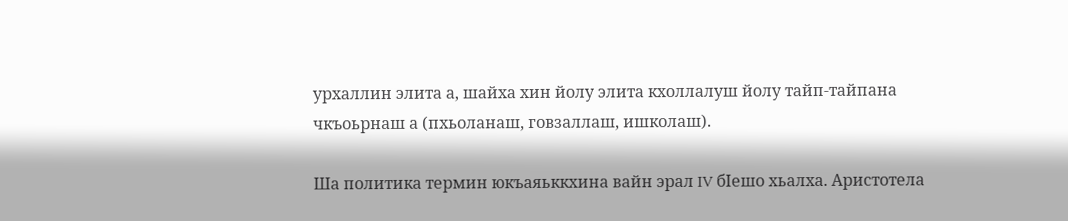урхаллин элита а, шайха хин йолу элита кхоллалуш йолу тайп-тайпана чкъоьрнаш а (пхьоланаш, говзаллаш, ишколаш).

Ша политика термин юкъаяьккхина вайн эрал IV бӀешо хьалха. Аристотела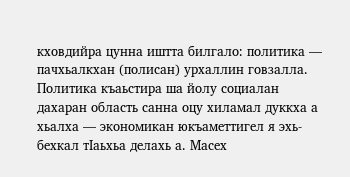кховдийра цунна иштта билгало: политика — пачхьалкхан (полисан) урхаллин говзалла. Политика къаьстира ша йолу социалан дахаран область санна оцу хиламал дуккха а хьалха — экономикан юкъаметтигел я эхь-бехкал тӀаьхьа делахь а. Масех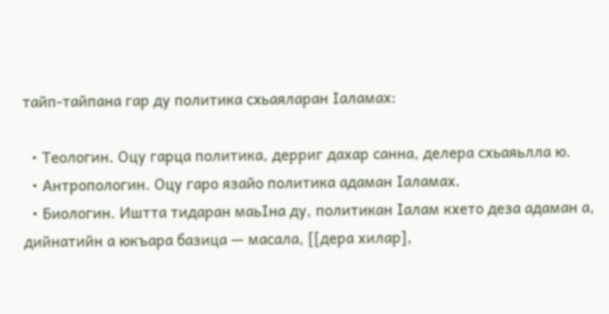тайп-тайпана гар ду политика схьаяларан Ӏаламах:

  • Теологин. Оцу гарца политика, дерриг дахар санна, делера схьаяьлла ю.
  • Антропологин. Оцу гаро язайо политика адаман Ӏаламах.
  • Биологин. Иштта тидаран маьӀна ду, политикан Ӏалам кхето деза адаман а, дийнатийн а юкъара базица — масала, [[дера хилар],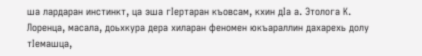ша лардаран инстинкт, ца эша гӀертаран къовсам, кхин дӀа а. Этолога К. Лоренца, масала, доьхкура дера хиларан феномен юкъараллин дахарехь долу тӀемашца,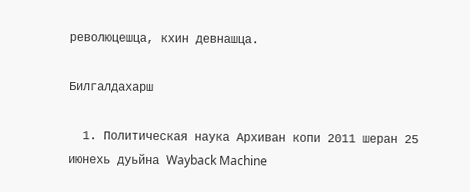революцешца, кхин девнашца.

Билгалдахарш

  1. Политическая наука Архиван копи 2011 шеран 25 июнехь дуьйна Wayback Machine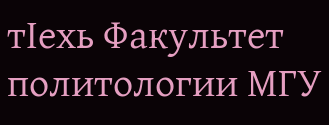тӀехь Факультет политологии МГУ